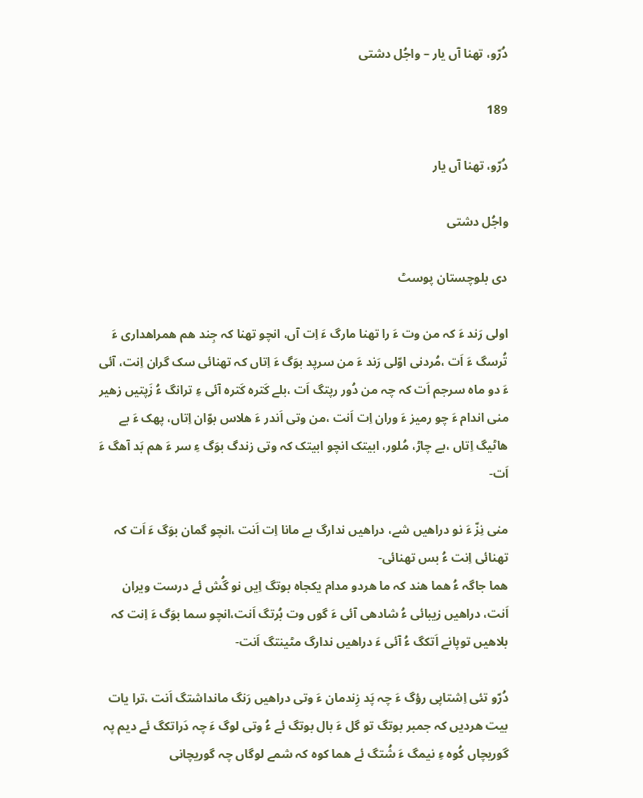دُرّو، تھنا آں یار – واجُل دشتی

189

دُرّو، تھنا آں یار

واجُل دشتی

دی بلوچستان پوسٹ

اولی رَند ءَ کہ من وت ءَ را تھنا مارگ ءَ اِت آں، انچو تھنا کہ جِند ھم ھمراھداری ءَ تُرسگ ءَ اَت ،مُردنی اوّلی رَند ءَ من سرپد بوَگ ءَ اِتاں کہ تھنائی سک گران اِنت، آئی ءَ دو ماہ سرجم اَت کہ چہ من دُور رپتگ اَت ،بلے کَترہ کَترہ آئی ءِ ترانگ ءُ زَپتیں زھیر منی اندام ءَ چو رمیز ءَ وران اِت اَنت ،من وتی اَندر ءَ ھلاس بوّان اِتاں، پھک ءَ بے ھاٹیگ اِتاں ،بے چاڑ، مُلور، ابیتک انچو ابیتک کہ وتی زندگ بوَگ ءِ سر ءَ ھم بَد آھگ ءَ اَت-

منی نِزّ ءَ نو دراھیں شے، دراھیں ندارگ بے مانا اِت اَنت ،انچو گمان بوَگ ءَ اَت کہ تھنائی اِنت ءُ بس تھنائی-
ھما جاگہ ءُ ھما ھند کہ ما ھردو مدام یکجاہ بوتگ اِیں نو گُش ئے درست ویران اَنت، دراھیں زیبائی ءُ شادھی آئی ءَ گوں وت بُرتگ اَنت،انچو سما بوَگ ءَ اِنت کہ بلاھیں توپانے اَتکگ ءُ آئی ءَ دراھیں ندارگ مٹینتگ اَنت-

دُرّو تئی اِشتاپی رؤگ ءَ چہ پَد زِندمان ءَ وتی دراھیں رَنگ مانداشتگ اَنت ،ترا یات بیت ھردیں کہ جمبر بوتگ تو گل ءَ بال بوتگ ئے ءُ وتی لوگ ءَ چہ دَراتکگ ئے دیم پہ گوریچاں کُوہ ءِ نیمگ ءَ شُتگ ئے ھما کوہ کہ شمے لوگاں چہ گوریچانی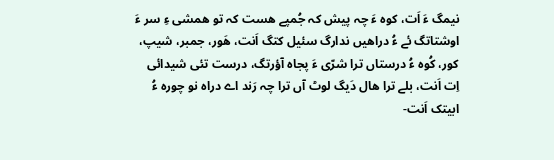نیمگ ءَ اَت، کوہ ءَ چہ پیش کہ جُمپے ھست کہ تو ھمشی ءِ سر ءَ اوشتاتگ ئے ءُ دراھیں ندارگ سئیل کتگ اَنت، ھَور، جمبر، شیپ، کور، کُوہ ءُ درستاں ترا شرّی ءَ پجاہ آؤرتگ، درست تئی شیدائی اِت اَنت، بلے ترا ھال دَیگ لوٹ آں ترا چہ رَند اے دراہ نو چورہ ءُ ابیتک اَنت-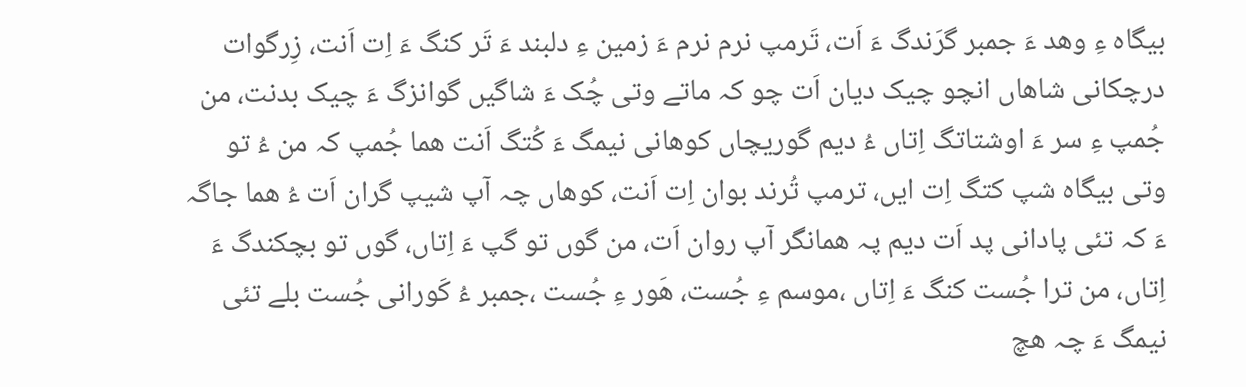بیگاہ ءِ وھد ءَ جمبر گرَندگ ءَ اَت، تَرمپ نرم نرم ءَ زمین ءِ دلبند ءَ تَر کنگ ءَ اِت اَنت، زِرگوات درچکانی شاھاں انچو چیک دیان اَت چو کہ ماتے وتی چُک ءَ شاگیں گوانزگ ءَ چیک بدنت، من جُمپ ءِ سر ءَ اوشتاتگ اِتاں ءُ دیم گوریچاں کوھانی نیمگ ءَ کُتگ اَنت ھما جُمپ کہ من ءُ تو وتی بیگاہ شپ کتگ اِت ایں، ترمپ تُرند بوان اِت اَنت، کوھاں چہ آپ شیپ گران اَت ءُ ھما جاگہ ءَ کہ تئی پادانی پد اَت دیم پہ ھمانگر آپ روان اَت، من گوں تو گپ ءَ اِتاں، گوں تو بچکندگ ءَ اِتاں، من ترا جُست کنگ ءَ اِتاں ،موسم ءِ جُست، ھَور ءِ جُست ،جمبر ءُ کَورانی جُست بلے تئی نیمگ ءَ چہ ھچ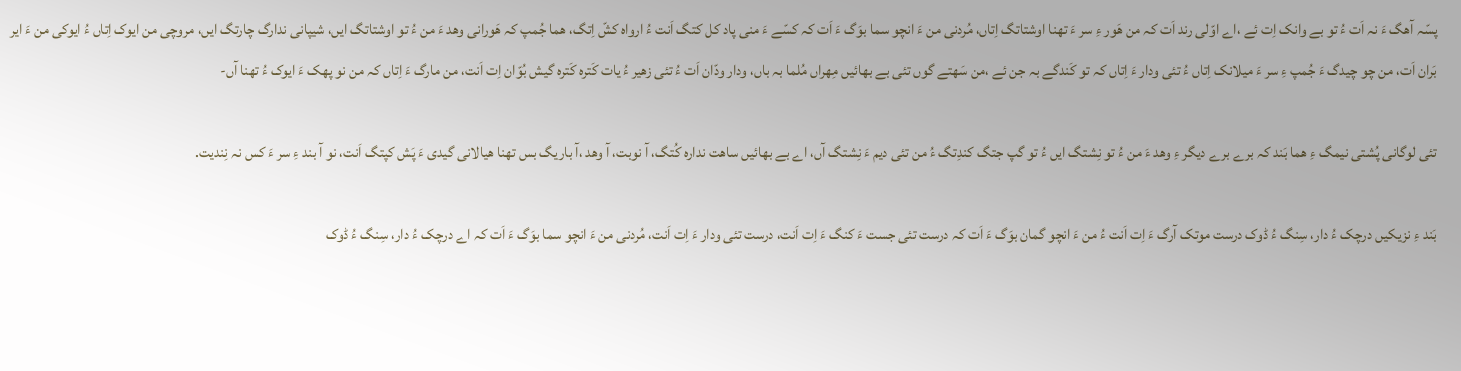پسّہ آھگ ءَ نہ اَت ءُ تو بے وانک اِت ئے ،اے اوّلی رند اَت کہ من ھَور ءِ سر ءَ تھنا اوشتاتگ اِتاں، مُردنی من ءَ انچو سما بوَگ ءَ اَت کہ کسّے ءَ منی پاد کل کتگ اَنت ءُ ارواہ کشّ اِتگ، ھما جُمپ کہ ھَورانی وھد ءَ من ءُ تو اوشتاتگ ایں، شیپانی ندارگ چارتگ ایں، مروچی من ایوک اِتاں ءُ ایوکی من ءَ ایر بَران اَت، من چو چیدگ ءَ جُمپ ءِ سر ءَ میلانک اِتاں ءُ تئی ودار ءَ اِتاں کہ تو کَندگے بہ جن ئے ،من سَھتے گوں تئی بے بھائیں مِھراں مُلما بہ باں، ودار ودّان اَت ءُ تئی زھیر ءُ یات کَترہ کَترہ گیش بُوّان اِت اَنت، من مارگ ءَ اِتاں کہ من نو پھک ءَ ایوک ءُ تھنا آں-

تئی لوگانی پُشتی نیمگ ءِ ھما بَند کہ برے برے دیگر ءِ وھد ءَ من ءُ تو نِشتگ ایں ءُ تو گپ جتگ کندِتگ ءُ من تئی دیم ءَ نِشتگ آں، اے بے بھائیں ساھت ندارہ کُتگ، آ نوبت، آ وھد ،آ باریگ بس تھنا ھیالانی گیدی ءَ پَش کپتگ اَنت، نو آ بند ءِ سر ءَ کس نہ نِندیت.

بَند ءِ نزیکیں درچک ءُ دار، سِنگ ءُ ڈوک درست موتک آرگ ءَ اِت اَنت ءُ من ءَ انچو گمان بوَگ ءَ اَت کہ درست تئی جست ءَ کنگ ءَ اِت اَنت، درست تئی ودار ءَ اِت اَنت، مُردنی من ءَ انچو سما بوَگ ءَ اَت کہ اے درچک ءُ دار، سِنگ ءُ ڈوک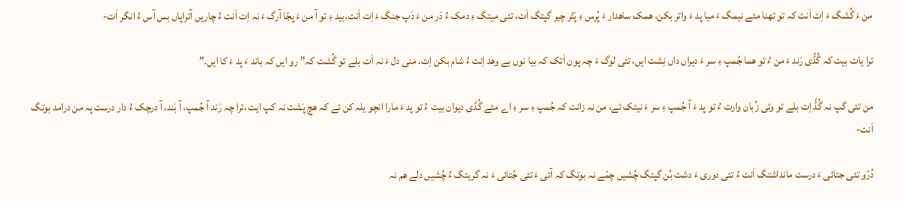من ءَ گُشگ ءَ اِت اَنت کہ تو تھنا مئے نیمگ ءَ میا پد ءَ واتر بکن، ھمک ساھدار ءَ پُرس ءِ پَتّر چیر گپتگ اَت، تئی میتگ ءِ دمک ءُ دَر من ءَ دَپ جنگ ءَ اِت اَنت،بید ءِ تو آ من ءَ پجّا آرگ ءَ نہ اِت اَنت ءُ چاریں آتراپاں بس آس ءُ انگر اَت-

ترا یات بیت کہ گُڈّی رَند ءَ من ءُ تو ھما جُمپ ءِ سر ءَ دیراں داں نِشت ایں، تئی لوگ ءَ چہ پون اَتک کہ بیا نوں بے وھد اِنت ءُ شام بکن اِت. منی دل ءَ نہ اَت بلے تو گُشت کہ” رو ایں کہ باند ءَ پد ءَ کا ایں.”

من تئی گپ نہ گُڈّ اِت بلے تو وتی زُبان وارت ءُ تو پد ءَ آ جُمپ ءِ سر ءَ نیتک ئے، من نہ زانت کہ جُمپ ءِ سر ءِ اے مئے گُڈی دیوان بیت ءُ تو پد ءَ مارا انچو یلہ کن ئے کہ ھچ پَشت نہ کپ ایت ،ترا چہ رَند آ جُمپ، آ بَند، آ درچک ءُ دار درست پہ من درامد بوتگ اَنت-

دُرّو تئی جتائی ءَ درست مانداشتگ اَنت ءُ تئی دوری ءَ دشت بُن گپتگ چُشیں چمّے نہ بوتگ کہ آئی ءَ تئی جُتائی ءَ نہ گریتگ ءُ چُشیں دلے ھم نہ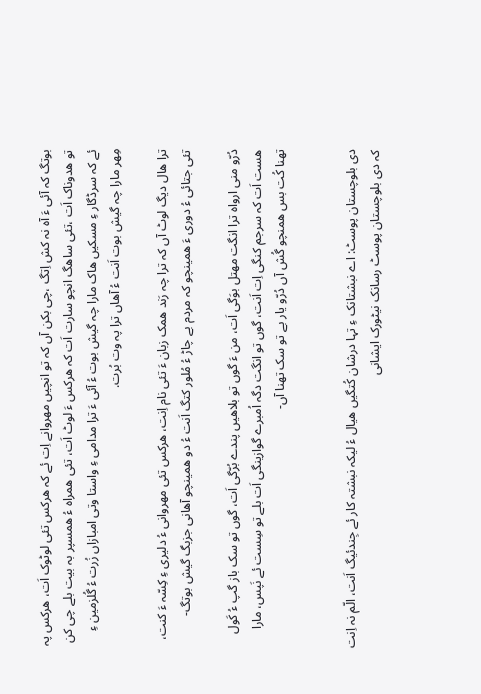بوتگ کہ آئی ءَ آہ نہ کش اِتگ ،چی بکن آں کہ تو انچیں مھروانے اِت ئے کہ ھرکس تئی لوٹوک اَت، ھرکس پہ تو ھدوناک اَت ،تئی ساھگ انچو سارت اَت کہ ھرکس ءَ لوٹ اَت، تئی ھمراہ ءُ ھمسپر بہ بیت بلے چی کن ئے کہ سرڈگار ءِ مسکیں ھاک مارا چہ گیش بوت ءُ آئی ءَ ترا مدامی ءِ واستا وتی امبازاں زُرت ءُ گُلزمین ءِ مِھر مارا چہ گیش بوت اَنت ءُ آھاں ترا پہ وت بُرت.

ترا ھال دیگ لوٹ آں کہ ترا چہ رَند ھمک زبان ءَ تئی نام اِنت، ھرکس تئی مھروانی ءُ دلیری ءِ کِسّہ ءَ کنت، تئی جتائی ءُ دوری ءَ ھمینچو کہ مردم بے چاڑ ءُ مُلور کتگ اَنت ءُ دو ھمینچو آھانی جزبگ گیش بوتگ-

دُرّو منی ارواہ ترا انگت مھتل بوَگی اَت، من ءَ گوں تو بلاھیں پندے بُرّگی اَت، گوں تو سک باز گپ ءُ کَول ھست اَت کہ سرجم کنگی اِت اَنت، گوں تو انگت دگہ اُمبرے گوازینگی اَت بلے تو سِست ئے نَپس، مارا تھنا کُت بس ھمنچو گُش آں دُرّو یار بے تو سک تھنا آں-


دی بلوچستان پوسٹ: اے نبشتانک ءِ تہا درشان کُتگیں ھیال ءُ لیکہ نبشتہ کار ئے جِندئیگ اَنت، الّم نہ اِنت کہ دی بلوچستان پوسٹ رسانک نیٹورک ایشانی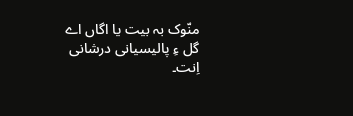منّوک بہ بیت یا اگاں اے گل ءِ پالیسیانی درشانی اِنت۔